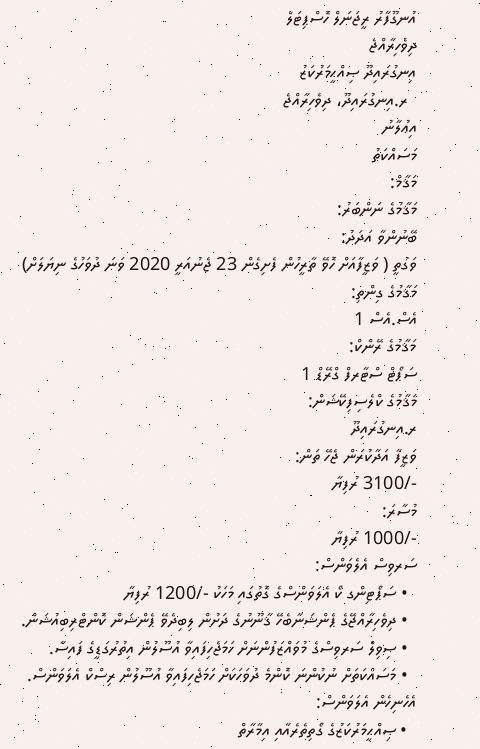އުނގޫފާރު ރީޖަނަލް ހޮސްޕިޓަލް
ދިވެހިރާއްޖެ
އިނގުރައިދޫ ޞިއްޙީމަރުކަޒު
  ރ.އިނގުރައިދޫ، ދިވެހިރާއްޖެ
އިޢުލާނު
މަސައްކަތު
މަޤާމް:
މަޤާމުގެ ނަންބަރު:
ބޭނުންވާ އަދަދު:
ވަގުތީ ( ވަޒީފާއަށް ހޮވޭ ތާރީހުން ފެށިގެން 23 ޖެނުއަރީ 2020 ވަނަ ދުވަހުގެ ނިޔަލަށް)
މަޤާމުގެ ގިންތި:
އެސް.އެސް 1
މަޤާމުގެ ރޭންކް:
ސަޕޯޓް ސްޓާރފް ގްރޭޑް 1
މަޤާމުގެ ކްލެސިފިކޭޝަން:
ރ.އިނގުރައިދޫ
ވަޒީފާ އަދާކުރަން ޖެހޭ ތަން:
-/3100 ރުފިޔާ
މުސާރަ:
-/1000 ރުފިޔާ
ސަރވިސް އެލެވަންސް:
  • ސަޕޯޓިންގ ކޯ އެލަވަންސްގެ ގޮތުގައި މަހަކު -/1200 ރުފިޔާ
  • ދިވެހިރާއްޖޭގެ ޕެންޝަނާބެހޭ ޤާނޫނުގެ ދަށުން ލިބިދެވޭ ޕެންޝަން ކޮންޓްރިބިއުޝަން.
  • ސިވިލް ސަރވިސްގެ މުވައްޒަފުންނަށް ހަމަޖެހިފައިވާ އުސޫލުން އިތުރުގަޑީގެ ފައިސާ.
  • މަސައްކަތަށް ނުކުންނަ ކޮންމެ ދުވަހަކަށް ހަމަޖެހިފައިވާ އުސޫލުން ރިސްކް އެލަވަންސް.
އެހެނިހެން އެލަވަންސް:
  • ޞިއްޙީމަރުކަޒުގެ ގޯތިތެރެއާއި އިމާރާތް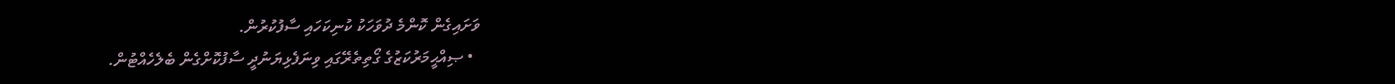ވަށައިގެން ކޮންމެ ދުވަހަކު ކުނިކަހައި ސާފުކުރުން.
  • ޞިއްޙީމަރުކަޒުގެ ގޯތިތެރޭގައި ވިނަފެޅިޔަނުދީ ސާފުކޮށްގެން ބެލެހެއްޓުން.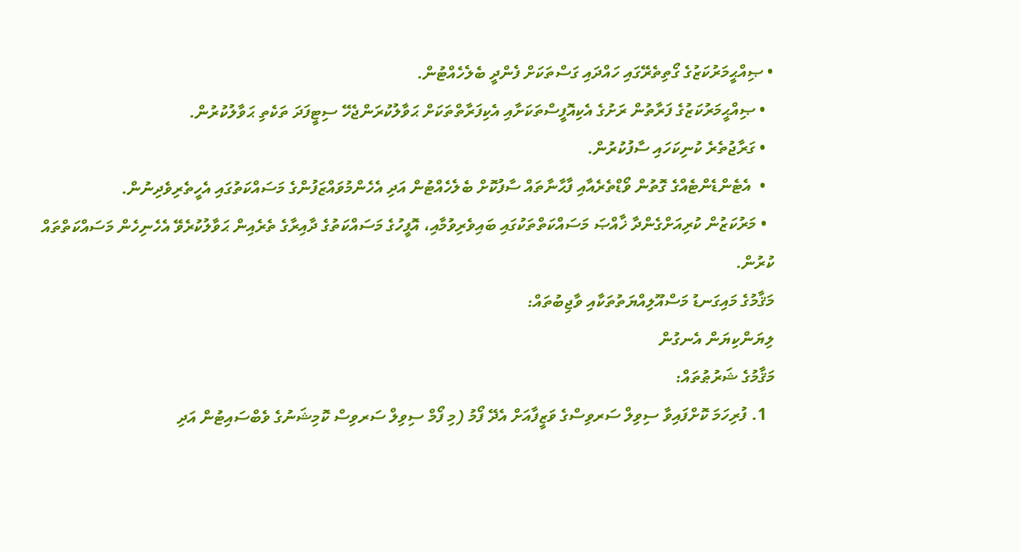• ޞިއްޙީމަރުކަޒުގެ ގޯތިތެރޭގައި ހައްދައި ގަސްތަކަށް ފެންދީ ބެލެހެއްޓުން.
  • ޞިއްޙީމަރުކަޒުގެ ފަރާތުން ރަށުގެ އެކިއޮފީސްތަކަށާއި އެކިފަރާތްތަކަށް ޙަވާލުކުރަންޖެހޭ ސިޓީފަދަ ތަކެތި ޙަވާލުކުރުން.
  • ގަރާޖުތެރެ ކުނިކަހައި ސާފުކުރުން.
  •  އެޓެންޑެންޓެއްގެ ގޮތުން ވޯޑްތެރެއާއި ފާޙާނާތައް ސާފުކޮށް ބެލެހެއްޓުން އަދި އެހެންމުވައްޒަފުންގެ މަސައްކަތުގައި އެހީތެރިވެދިނުން.
  • މަރުކަޒުން ކުރިއަށްގެންދާ ޚާއްޞަ މަސައްކަތްތަކުގައި ބައިވެރިވުމާއި، އޮފީހުގެ މަސައްކަތުގެ ދާއިރާގެ ތެރެއިން ޙަވާލުކުރެވޭ އެހެނިހެން މަސައްކަތްތައް ކުރުން.
މަޤާމުގެ މައިގަނޑު މަސްއޫލިއްޔަތުތަކާއި ވާޖިބުތައް:
ލިޔަންކިޔަން އެނގުން
މަޤާމުގެ ޝަރުޠުތައް:
  1. ފުރިހަމަ ކޮށްފައިވާ ސިވިލް ސަރވިސްގެ ވަޒީފާއަށް އެދޭ ފޯމު (މި ފޯމް ސިވިލް ސަރވިސް ކޮމިޝަނުގެ ވެބްސައިޓުން އަދި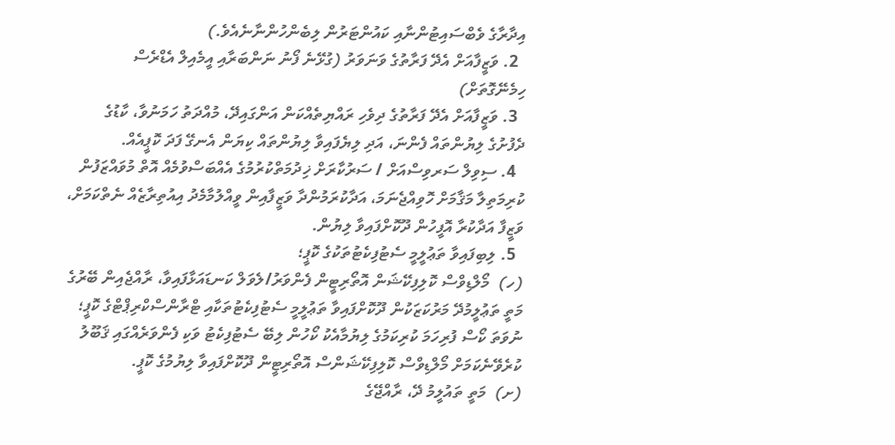އިދާރާގެ ވެބްސައިޓުންނާއި ކައުންޓަރުން ލިބެންހުންނާނެއެވެ.)
  2. ވަޒީފާއަށް އެދޭ ފަރާތުގެ ވަނަވަރު (ގުޅޭނެ ފޯނު ނަންބަރާއި އީމެއިލް އެޑްރެސް ހިމެނޭގޮތަށް)
  3. ވަޒީފާއަށް އެދޭ ފަރާތުގެ ދިވެހި ރައްޔިތެއްކަން އަންގައިދޭ، މުއްދަތު ހަމަނުވާ، ކާޑުގެ ދެފުށުގެ ލިޔުންތައް ފެންނަ، އަދި ލިޔެފައިވާ ލިޔުންތައް ކިޔަން އެނގޭ ފަދަ ކޮޕީއެއް.
  4. ސިވިލް ސަރވިސްއަށް / ސަރުކާރަށް ޚިދުމަތްކުރުމުގެ އެއްބަސްވުމެއް އޮތް މުވައްޒަފުން ކުރިމަތިލާ މަޤާމަށް ހޮވިއްޖެނަމަ، އަދާކުރަމުންދާ ވަޒީފާއިން ވީއްލުމާމެދު އިއުތިރާޒެއް ނެތްކަމަށް، ވަޒީފާ އަދާކުރާ އޮފީހުން ދޫކޮށްފައިވާ ލިޔުން.
  5. ލިބިފައިވާ ތަޢުލީމީ ސެޓުފިކެޓުތަކުގެ ކޮޕީ؛
(ހ)  މޯލްޑިވްސް ކޮލިފިކޭޝަން އޮތޯރިޓީން ފެންވަރު/ލެވަލް ކަނޑައަޅާފައިވާ، ރާއްޖެއިން ބޭރުގެ މަތީ ތަޢުލީމުދޭ މަރުކަޒަކުން ދޫކޮށްފައިވާ ތަޢުލީމީ ސެޓުފިކެޓުތަކާއި ޓްރާންސްކްރިޕްޓްގެ ކޮޕީ؛  ނުވަތަ ކޯސް ފުރިހަމަ ކުރިކަމުގެ ލިޔުމާއެކު ކޯހުން ލިބޭ ސެޓުފިކެޓު ވަކި ފެންވަރެއްގައި ޤަބޫލު ކުރެވޭނެކަމަށް މޯލްޑިވްސް ކޮލިފިކޭޝަންސް އޮތޯރިޓީން ދޫކޮށްފައިވާ ލިޔުމުގެ ކޮޕީ.
(ށ)  މަތީ ތައުލީމު ދޭ، ރާއްޖޭގެ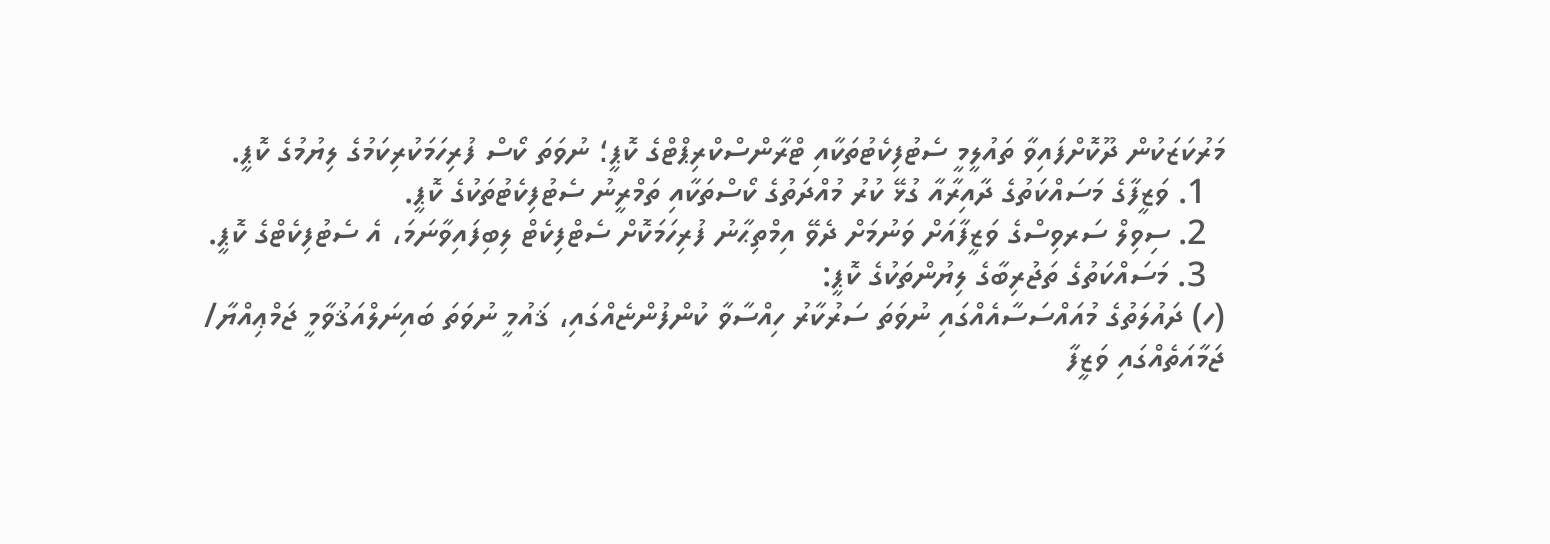މަރުކަޒަކުން ދޫކޮށްފައިވާ ތައުލީމީ ސެޓުފިކެޓުތަކާއި ޓްރާންސްކްރިޕްޓްގެ ކޮޕީ؛ ނުވަތަ ކޯސް ފުރިހަމަކުރިކަމުގެ ލިޔުމުގެ ކޮޕީ.
  1. ވަޒީފާގެ މަސައްކަތުގެ ދާއިރާއާ ގުޅޭ ކުރު މުއްދަތުގެ ކޯސްތަކާއި ތަމްރީނު ސެޓުފިކެޓުތަކުގެ ކޮޕީ.
  2. ސިވިލް ސަރވިސްގެ ވަޒީފާއަށް ވަނުމަށް ދެވޭ އިމްތިޙާނު ފުރިހަމަކޮށް ސެޓްފިކެޓް ލިބިފައިވާނަމަ، އެ ސެޓުފިކެޓްގެ ކޮޕީ.
  3. މަސައްކަތުގެ ތަޖުރިބާގެ ލިޔުންތަކުގެ ކޮޕީ:
(ހ) ދައުލަތުގެ މުއައްސަސާއެއްގައި ނުވަތަ ސަރުކާރު ހިއްސާވާ ކުންފުންޏެއްގައި، ޤައުމީ ނުވަތަ ބައިނަލްއަޤުވާމީ ޖަމްޢިއްޔާ/ ޖަމާއަތެއްގައި ވަޒީފާ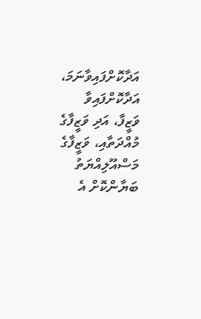އަދާކޮށްފައިވާނަމަ، އަދާކޮށްފައިވާ ވަޒީފާ، އަދި ވަޒީފާގެ މުއްދަތާއި، ވަޒީފާގެ މަސްއޫލިއްޔަތު ބަޔާންކޮށް އެ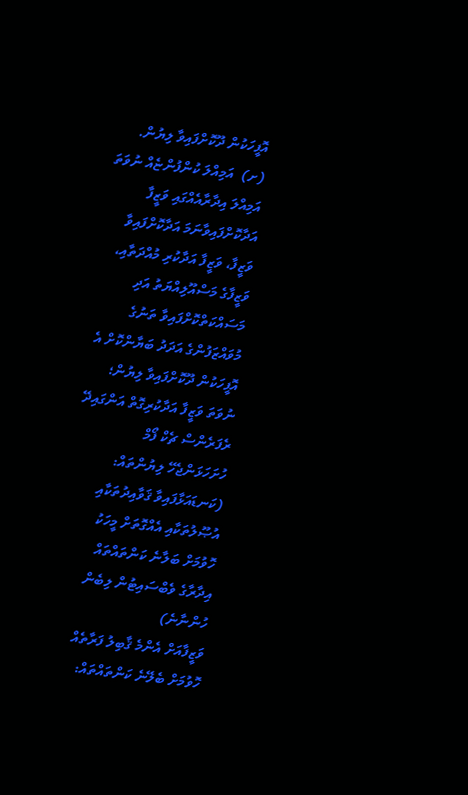އޮފީހަކުން ދޫކޮށްފައިވާ ލިޔުން.
(ށ)  އަމިއްލަ ކުންފުންޏެއް ނުވަތަ އަމިއްލަ އިދާރާއެއްގައި ވަޒީފާ އަދާކޮށްފައިވާނަމަ އަދާކޮށްފައިވާ ވަޒީފާ، ވަޒީފާ އަދާކުރި މުއްދަތާއި، ވަޒީފާގެ މަސްއޫލިއްޔަތު އަދި މަސައްކަތްކޮށްފައިވާ ތަނުގެ މުވައްޒަފުންގެ އަދަދު ބަޔާންކޮށް އެ އޮފީހަކުން ދޫކޮށްފައިވާ ލިޔުން؛ ނުވަތަ ވަޒީފާ އަދާކުރިގޮތް އަންގައިދޭ ރެފަރެންސް ޗެކް ފޯމް
ހުށަހަޅަންޖެހޭ ލިޔުންތައް:
(ކަނޑައަޅާފައިވާ ޤަވާއިދުތަކާއި އުޞޫލުތަކާއި އެއްގޮތަށް މީހަކު ހޮވުމަށް ބަލާނެ ކަންތައްތައް އިދާރާގެ ވެބްސައިޓުން ލިބެން ހުންނާނެ)
ވަޒީފާއަށް އެންމެ ޤާބިލު ފަރާތެއް ހޮވުމަށް ބެލޭނެ ކަންތައްތައް: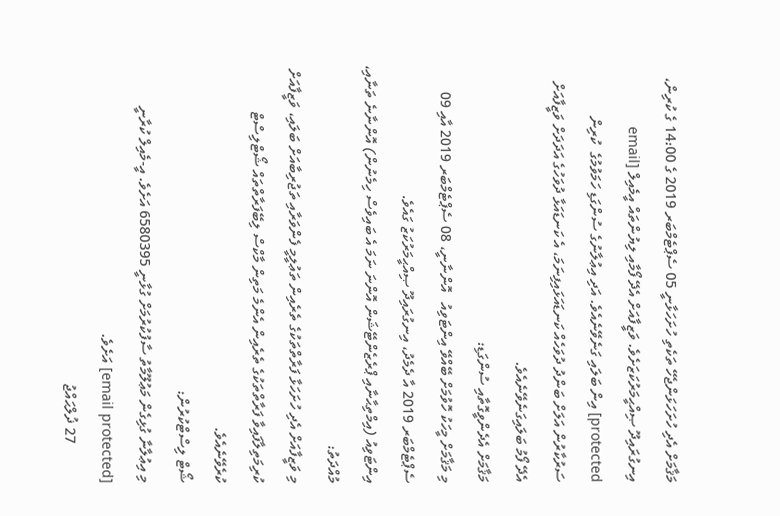މަޤާމަށް އެދި ހުށަހަޅަންޖެހޭ ތަކެތި ހުށަހަޅާނީ 05 ސެޕްޓެމްބަރ 2019 ގެ 14:00 ގެ ކުރިން، އިނގުރައިދޫ ޞިއްޙީމަރުކަޒަށެވެ. ވަޒީފާއަށް އެދޭ ފޯމާއި ލިޔުންތައް އީމެއިލް [email protected] އިން ބަލައި ގަނެވޭނެއެވެ. އަދި އިޢުލާނުގެ ސުންގަޑި ހަމަވުމުގެ  ކުރިން ސަރުކާރުން އަލަށް ބަންދު ދުވަހެއް ކަނޑައަޅައިފިނަމަ، އެ ކަނޑައަޅާ ދުވަހުގެ އަދަދަށް ވަޒީފާއަށް އެދޭ ފޯމު ބަލައިގަނެވޭނެއެވެ.
މަޤާމަށް އެދެންވީގޮތާއި ސުންގަޑި:
މި މަޤާމަށް މީހަކު ހޮވުމަށް ބޭއްވޭ އިންޓަވިއު   އޮންނާނީ، 08 ސެޕްޓެމްބަރ 2019 އާއި 09 ސެޕްޓެމްބަރ 2019 އާ ދެމެދު، އިނގުރައިދޫ ޞިއްޙީމަރުކަޒު ގައެވެ.
އިންޓަވިއު (އިމްތިޙާނާއި ޕްރެޒެންޓޭޝަން އޮންނަ ނަމަ އެ ބައިވެސް ހިމެނުން) އޮންނާނެ ތަނާއި، މުއްދަތު:
މި ވަޒީފާއަށް އެދި ހުށަހަޅާ ފަރާތްތަކުގެ ތެރެއިން ތަޢުލީމީ ފެންވަރާއި ތަޖުރިބާއަށް ބަލައި، ވަޒީފާއަށް ކުރިމަތިލާފައިވާ ފަރާތްތަކުގެ ތެރެއިން އެންމެ މަތިން މާކްސް ލިބޭފަރާތްތައް ޝޯޓްލިސްޓް ކުރެވޭނެއެވެ.
ޝޯޓް ލިސްޓްކުރުން:
މި އިޢުލާނާ ގުޅިގެން މަޢުލޫމާތު ސާފުކުރުމަށް ގުޅާނީ 6580395 އަށެވެ. އީ-މެއިލް ކުރާނީ   [email protected] އަށެވެ.
           27 ޛުލްޙައްޖު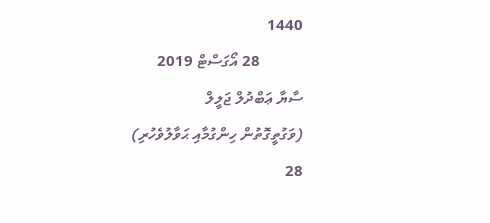1440
           28 އޯގަސްޓް 2019
ސާޔާ ޢަބްދުލް ޖަލީލް
(ވަގުތީގޮތުން ހިންގުމާއި ޙަވާލުވެހުރި)
28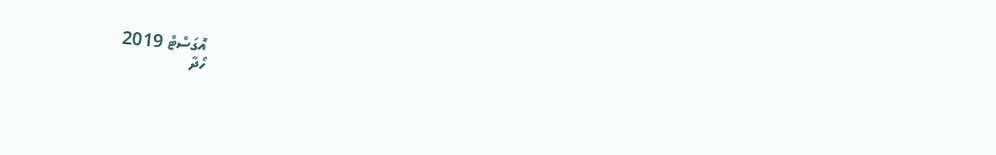އޮގަސްޓް 2019
ހޯދާ